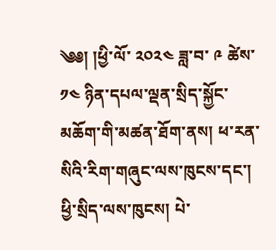༄༅། །ཕྱི་ལོ་ ༢༠༢༤ ཟླ་བ་ ༩ ཚེས་ ༡༤ ཉིན་དཔལ་ལྡན་སྲིད་སྐྱོང་མཆོག་གི་མཚན་ཐོག་ནས། ཕ་རན་སིའི་རིག་གཞུང་ལས་ཁུངས་དང་། ཕྱི་སྲིད་ལས་ཁུངས། པེ་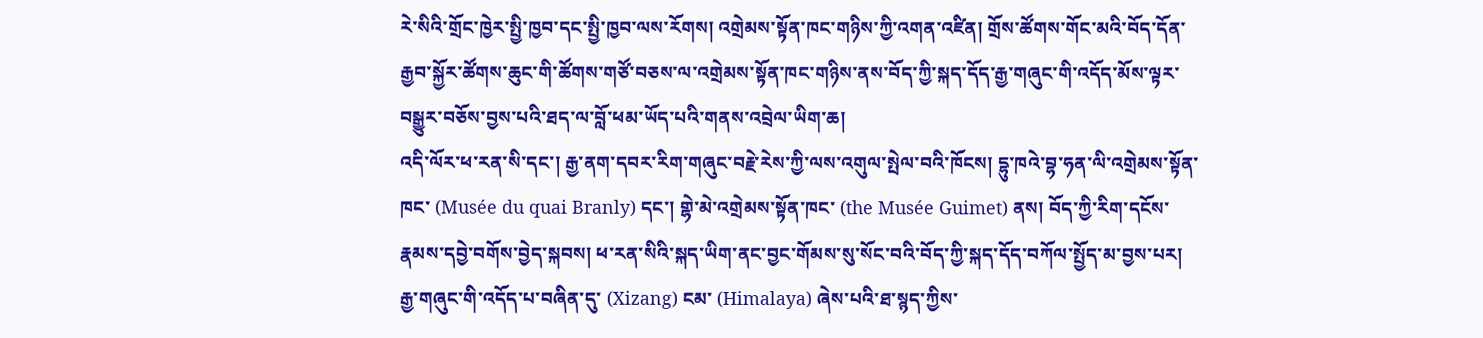རེ་སིའི་གྲོང་ཁྱེར་སྤྱི་ཁྱབ་དང་སྤྱི་ཁྱབ་ལས་རོགས། འགྲེམས་སྟོན་ཁང་གཉིས་ཀྱི་འགན་འཛིན། གྲོས་ཚོགས་གོང་མའི་བོད་དོན་རྒྱབ་སྐྱོར་ཚོགས་ཆུང་གི་ཚོགས་གཙོ་བཅས་ལ་འགྲེམས་སྟོན་ཁང་གཉིས་ནས་བོད་ཀྱི་སྐད་དོད་རྒྱ་གཞུང་གི་འདོད་མོས་ལྟར་བསྒྱུར་བཅོས་བྱས་པའི་ཐད་ལ་བློ་ཕམ་ཡོད་པའི་གནས་འབྲེལ་ཡིག་ཆ།
འདི་ལོར་ཕ་རན་སི་དང་། རྒྱ་ནག་དབར་རིག་གཞུང་བརྗེ་རེས་ཀྱི་ལས་འགུལ་སྤེལ་བའི་ཁོངས། དྷུ་ཁའེ་བྷ་ཧན་ལི་འགྲེམས་སྟོན་ཁང་ (Musée du quai Branly) དང་། གྷེ་མེ་འགྲེམས་སྟོན་ཁང་ (the Musée Guimet) ནས། བོད་ཀྱི་རིག་དངོས་རྣམས་དབྱེ་བགོས་བྱེད་སྐབས། ཕ་རན་སིའི་སྐད་ཡིག་ནང་བྱང་གོམས་སུ་སོང་བའི་བོད་ཀྱི་སྐད་དོད་བཀོལ་སྤྱོད་མ་བྱས་པར། རྒྱ་གཞུང་གི་འདོད་པ་བཞིན་དུ་ (Xizang) ངམ་ (Himalaya) ཞེས་པའི་ཐ་སྙད་ཀྱིས་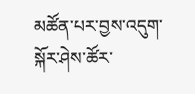མཚོན་པར་བྱས་འདུག་སྐོར་ཤེས་ཚོར་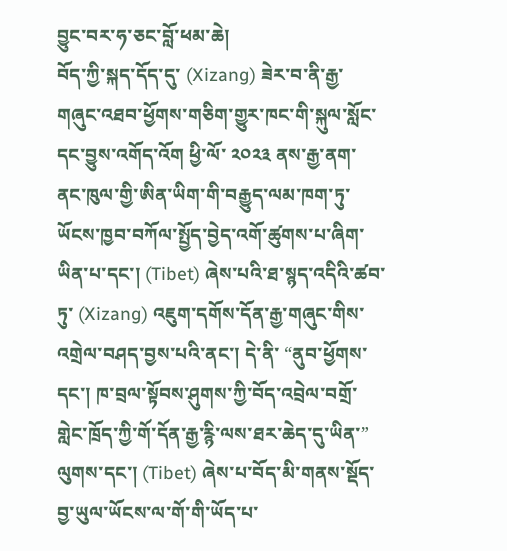བྱུང་བར་ཧ་ཅང་བློ་ཕམ་ཆེ།
བོད་ཀྱི་སྐད་དོད་དུ་ (Xizang) ཟེར་བ་ནི་རྒྱ་གཞུང་འཐབ་ཕྱོགས་གཅིག་གྱུར་ཁང་གི་སྐུལ་སློང་དང་བྱུས་འགོད་འོག ཕྱི་ལོ་ ༢༠༢༣ ནས་རྒྱ་ནག་ནང་ཁུལ་གྱི་ཨིན་ཡིག་གི་བརྒྱུད་ལམ་ཁག་ཏུ་ཡོངས་ཁྱབ་བཀོལ་སྤྱོད་བྱེད་འགོ་ཚུགས་པ་ཞིག་ཡིན་པ་དང་། (Tibet) ཞེས་པའི་ཐ་སྙད་འདིའི་ཚབ་ཏུ་ (Xizang) འཇུག་དགོས་དོན་རྒྱ་གཞུང་གིས་འགྲེལ་བཤད་བྱས་པའི་ནང་། དེ་ནི་ “ནུབ་ཕྱོགས་དང་། ཁ་བྲལ་སྟོབས་ཤུགས་ཀྱི་བོད་འབྲེལ་བགྲོ་གླེང་ཁྲོད་ཀྱི་གོ་དོན་རྒྱ་རྙི་ལས་ཐར་ཆེད་དུ་ཡིན་” ལུགས་དང་། (Tibet) ཞེས་པ་བོད་མི་གནས་སྡོད་བྱ་ཡུལ་ཡོངས་ལ་གོ་གི་ཡོད་པ་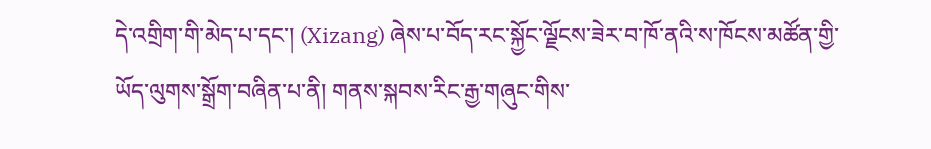དེ་འགྲིག་གི་མེད་པ་དང་། (Xizang) ཞེས་པ་བོད་རང་སྐྱོང་ལྗོངས་ཟེར་བ་ཁོ་ནའི་ས་ཁོངས་མཚོན་གྱི་ཡོད་ལུགས་སྒྲོག་བཞིན་པ་ནི། གནས་སྐབས་རིང་རྒྱ་གཞུང་གིས་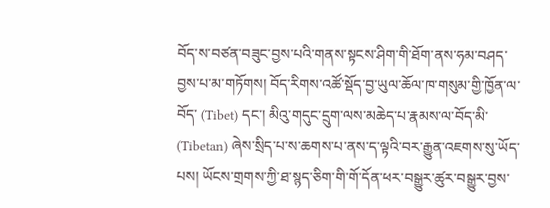བོད་ས་བཙན་བཟུང་བྱས་པའི་གནས་སྟངས་ཤིག་གི་ཐོག་ནས་ཧམ་བཤད་བྱས་པ་མ་གཏོགས། བོད་རིགས་འཚོ་སྡོད་བྱ་ཡུལ་ཆོལ་ཁ་གསུམ་གྱི་ཁྱོན་ལ་བོད་ (Tibet) དང་། མིའུ་གདུང་དྲུག་ལས་མཆེད་པ་རྣམས་ལ་བོད་མི་ (Tibetan) ཞེས་སྲིད་པ་ས་ཆགས་པ་ནས་ད་ལྟའི་བར་རྒྱུན་འཇགས་སུ་ཡོད་པས། ཡོངས་གྲགས་ཀྱི་ཐ་སྙད་ཅིག་གི་གོ་དོན་ཕར་བསྒྱུར་ཚུར་བསྒྱུར་བྱས་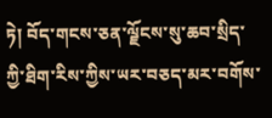ཏེ། བོད་གངས་ཅན་ལྗོངས་སུ་ཆབ་སྲིད་ཀྱི་ཐིག་རིས་ཀྱིས་ཡར་བཅད་མར་བགོས་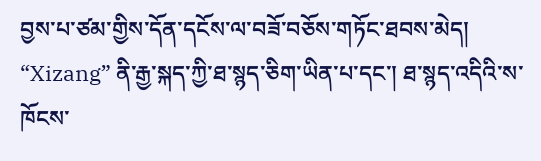བྱས་པ་ཙམ་གྱིས་དོན་དངོས་ལ་བཟོ་བཅོས་གཏོང་ཐབས་མེད།
“Xizang” ནི་རྒྱ་སྐད་ཀྱི་ཐ་སྙད་ཅིག་ཡིན་པ་དང་། ཐ་སྙད་འདིའི་ས་ཁོངས་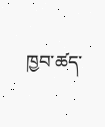ཁྱབ་ཚད་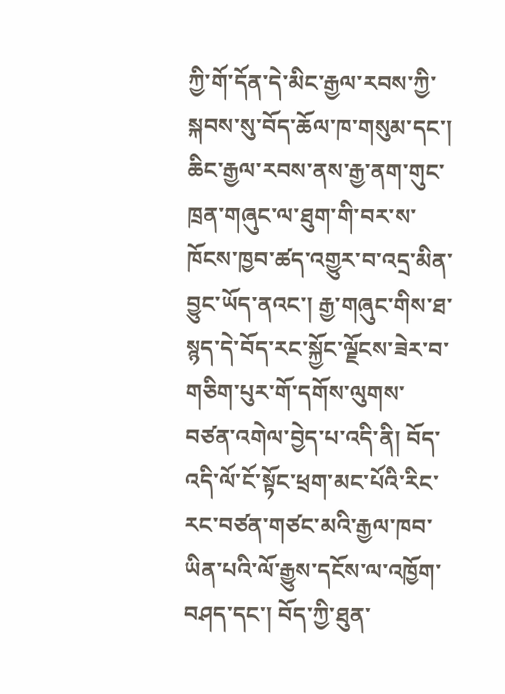ཀྱི་གོ་དོན་དེ་མིང་རྒྱལ་རབས་ཀྱི་སྐབས་སུ་བོད་ཆོལ་ཁ་གསུམ་དང་། ཆིང་རྒྱལ་རབས་ནས་རྒྱ་ནག་གུང་ཁྲན་གཞུང་ལ་ཐུག་གི་བར་ས་ཁོངས་ཁྱབ་ཚད་འགྱུར་བ་འདྲ་མིན་བྱུང་ཡོད་ནའང་། རྒྱ་གཞུང་གིས་ཐ་སྙད་དེ་བོད་རང་སྐྱོང་ལྗོངས་ཟེར་བ་གཅིག་པུར་གོ་དགོས་ལུགས་བཙན་འགེལ་བྱེད་པ་འདི་ནི། བོད་འདི་ལོ་ངོ་སྟོང་ཕྲག་མང་པོའི་རིང་རང་བཙན་གཙང་མའི་རྒྱལ་ཁབ་ཡིན་པའི་ལོ་རྒྱུས་དངོས་ལ་འཁྱོག་བཤད་དང་། བོད་ཀྱི་ཐུན་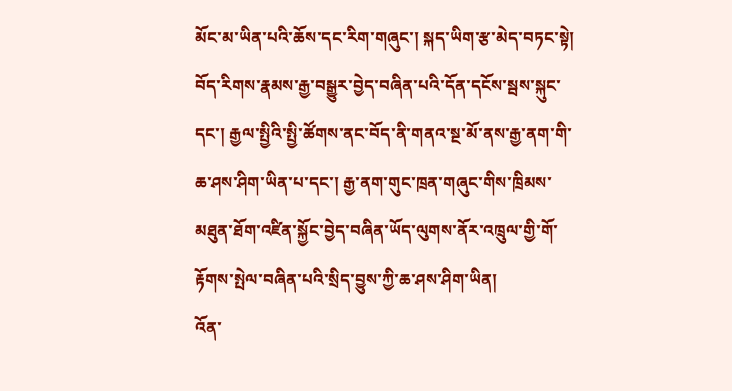མོང་མ་ཡིན་པའི་ཆོས་དང་རིག་གཞུང་། སྐད་ཡིག་རྩ་མེད་བཏང་སྟེ། བོད་རིགས་རྣམས་རྒྱ་བསྒྱུར་བྱེད་བཞིན་པའི་དོན་དངོས་སྦས་སྐུང་དང་། རྒྱལ་སྤྱིའི་སྤྱི་ཚོགས་ནང་བོད་ནི་གནའ་སྔ་མོ་ནས་རྒྱ་ནག་གི་ཆ་ཤས་ཤིག་ཡིན་པ་དང་། རྒྱ་ནག་གུང་ཁྲན་གཞུང་གིས་ཁྲིམས་མཐུན་ཐོག་འཛིན་སྐྱོང་བྱེད་བཞིན་ཡོད་ལུགས་ནོར་འཁྲུལ་གྱི་གོ་རྟོགས་སྤེལ་བཞིན་པའི་སྲིད་བྱུས་ཀྱི་ཆ་ཤས་ཤིག་ཡིན།
འོན་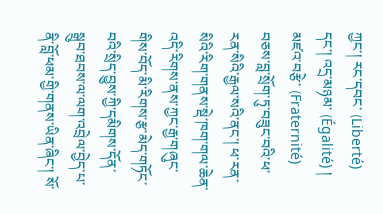ཀྱང་། རང་དབང་ (Liberté) དང་། འདྲ་མཉམ་ (Égalité) ། མཛའ་བརྩེ་ (Fraternité) བཅས་བླ་སྲོག་ཏུ་བཟུང་བའི་ཕ་རན་སིའི་རྒྱལ་སའི་ནང་། ཕ་རན་སིའི་རིག་གནས་སྡེ་ཁག་གལ་ཆེན་འདི་རིགས་ནས་ཀྱང་རྒྱ་གཞུང་གིས་བོད་མི་རིགས་རྩ་མེད་གཏོང་བའི་སྲིད་བྱུས་ཀྱི་དམིགས་དོན་སྒྲུབ་ཐབས་ལ་ལག་འབྲེལ་བྱེད་པ་ནི་བློ་ཕམ་གྱི་གནས་ཡིན་ཞིང་། སོ་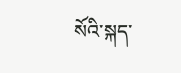སོའི་སྐད་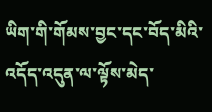ཡིག་གི་གོམས་བྱང་དང་བོད་མིའི་འདོད་འདུན་ལ་ལྟོས་མེད་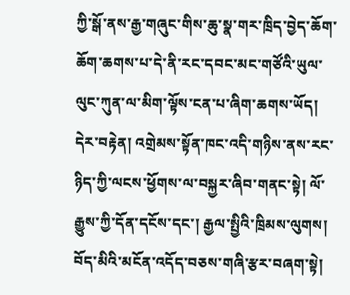ཀྱི་སྒོ་ནས་རྒྱ་གཞུང་གིས་ཆུ་སྣ་གར་ཁྲིད་བྱེད་ཆོག་ཆོག་ཆགས་པ་དེ་ནི་རང་དབང་མང་གཙོའི་ཡུལ་ལུང་ཀུན་ལ་མིག་ལྟོས་ངན་པ་ཞིག་ཆགས་ཡོད།
དེར་བརྟེན། འགྲེམས་སྟོན་ཁང་འདི་གཉིས་ནས་རང་ཉིད་ཀྱི་ལངས་ཕྱོགས་ལ་བསྐྱར་ཞིབ་གནང་སྟེ། ལོ་རྒྱུས་ཀྱི་དོན་དངོས་དང་། རྒྱལ་སྤྱིའི་ཁྲིམས་ལུགས། བོད་མིའི་མངོན་འདོད་བཅས་གཞི་རྩར་བཞག་སྟེ།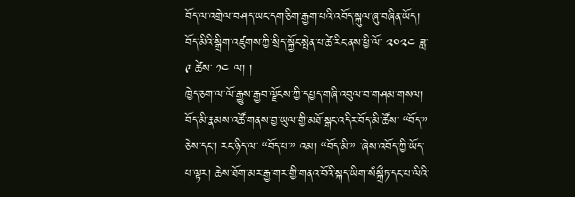བོད་ལ་འགྲེལ་བཤད་ཡང་དག་ཅིག་རྒྱག་པའི་འབོད་སྐུལ་ཞུ་བཞིན་ཡོད། བོད་མིའི་སྒྲིག་འཛུགས་ཀྱི་སྲིད་སྐྱོང་སྤེན་པ་ཚེ་རིང་ནས་ཕྱི་ལོ་ ༢༠༢༤ ཟླ་ ༩ ཚེས་ ༡༤ ལ། །
ཁྱེད་ཅག་ལ་ལོ་རྒྱུས་རྒྱབ་ལྗོངས་ཀྱི་དཔྱད་གཞི་འབུལ་བ་གཤམ་གསལ།
བོད་མི་རྣམས་འཚོ་གནས་བྱ་ཡུལ་གྱི་མཐོ་སྒང་འདིར་བོད་མི་ཚོས་ “བོད་” ཅེས་དང་། རང་ཉིད་ལ་ “བོད་པ་” འམ། “བོད་མི་” ་ཞེས་འབོད་ཀྱི་ཡོད་པ་ལྟར། ཆེས་ཐོག་མར་རྒྱ་གར་གྱི་གནའ་བོའི་སྐད་ཡིག་སཾསྐྲྀཏ་དང་པ་ལིའི་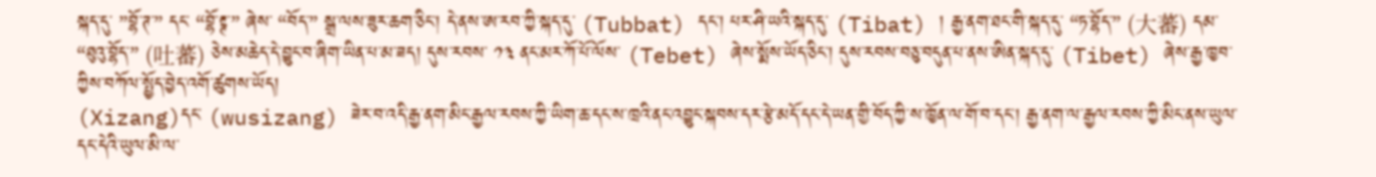སྐད་དུ་ ”བྷོ་ཊ་” དང་ “བྷོ་ཊྚ་” ཞེས་ “བོད་” སྒྲ་ལས་ཟུར་ཆག་ཅིང་། དེ་ནས་ཨ་རབ་ཀྱི་སྐད་དུ་ (Tubbat) དང་། པར་ཤི་ཡའི་སྐད་དུ་ (Tibat) ། རྒྱ་ནག་ཐང་གི་སྐད་དུ་ “ཏ་བྷོད་” (大蕃) དམ་ “ཐུའུ་བྷོད་” (吐蕃) ཅེས་མཆེད་དེ་བྱུང་བ་ཞིག་ཡིན་པ་མ་ཟད། དུས་རབས་ ༡༣ ནང་མར་ཀོ་པོ་ལོས་ (Tebet) ཞེས་སྨོས་ཡོད་ཅིང་། དུས་རབས་བཅུ་བདུན་པ་ནས་ཨིན་སྐད་དུ་ (Tibet) ཞེས་རྒྱ་ཁྱབ་ཀྱིས་བཀོལ་སྤྱོད་བྱེད་འགོ་ཚུགས་ཡོད།
(Xizang)དང་ (wusizang) ཟེར་བ་འདི་རྒྱ་ནག་མིང་རྒྱལ་རབས་ཀྱི་ཡིག་ཆ་དང་ས་ཁྲའི་ནང་འབྱུང་སྐབས་དར་རྩེ་མདོ་དང་དེ་ཡན་གྱི་བོད་ཀྱི་ས་ཁྱོན་ལ་གོ་བ་དང་། རྒྱ་ནག་ལ་རྒྱལ་རབས་ཀྱི་མིང་ནས་ཡུལ་དང་དེའི་ཡུལ་མི་ལ་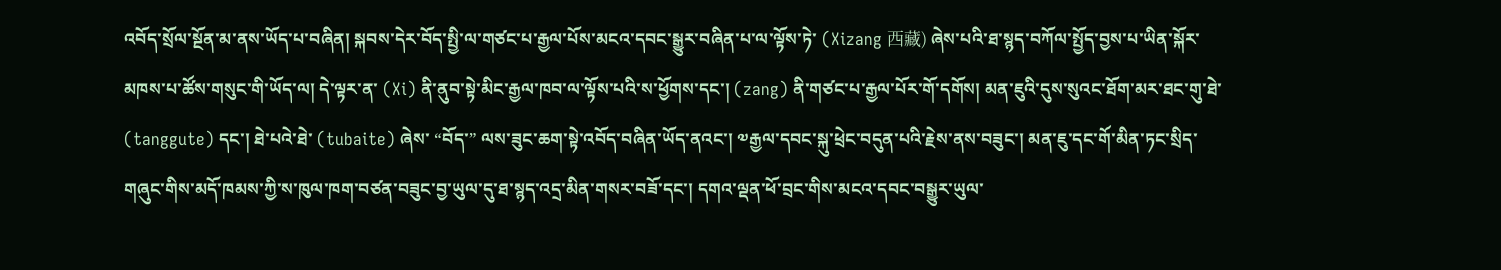འབོད་སྲོལ་སྔོན་མ་ནས་ཡོད་པ་བཞིན། སྐབས་དེར་བོད་སྤྱི་ལ་གཙང་པ་རྒྱལ་པོས་མངའ་དབང་སྒྱུར་བཞིན་པ་ལ་ལྟོས་ཏེ་ (Xizang 西藏) ཞེས་པའི་ཐ་སྙད་བཀོལ་སྤྱོད་བྱས་པ་ཡིན་སྐོར་མཁས་པ་ཚོས་གསུང་གི་ཡོད་ལ། དེ་ལྟར་ན་ (Xi) ནི་ནུབ་སྟེ་མིང་རྒྱལ་ཁབ་ལ་ལྟོས་པའི་ས་ཕྱོགས་དང་། (zang) ནི་གཙང་པ་རྒྱལ་པོར་གོ་དགོས། མན་ཇུའི་དུས་སུའང་ཐོག་མར་ཐང་གུ་ཐེ་ (tanggute) དང་། ཐེ་པའེ་ཐེ་ (tubaite) ཞེས་ “བོད་” ལས་ཟུང་ཆག་སྟེ་འབོད་བཞིན་ཡོད་ནའང་། ༧རྒྱལ་དབང་སྐུ་ཕྲེང་བདུན་པའི་རྗེས་ནས་བཟུང་། མན་ཇུ་དང་གོ་མིན་ཏང་སྲིད་གཞུང་གིས་མདོ་ཁམས་ཀྱི་ས་ཁུལ་ཁག་བཙན་བཟུང་བྱ་ཡུལ་དུ་ཐ་སྙད་འདྲ་མིན་གསར་བཟོ་དང་། དགའ་ལྡན་ཕོ་བྲང་གིས་མངའ་དབང་བསྒྱུར་ཡུལ་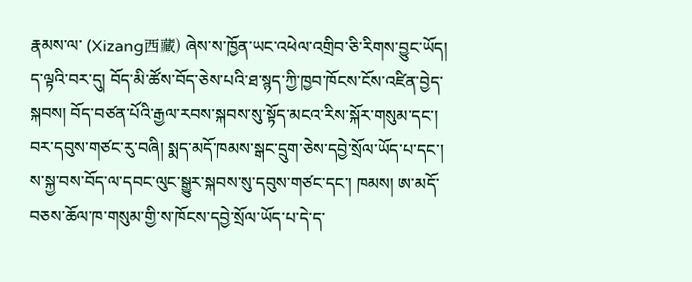རྣམས་ལ་ (Xizang西藏) ཞེས་ས་ཁྱོན་ཡང་འཕེལ་འགྲིབ་ཅི་རིགས་བྱུང་ཡོད།
ད་ལྟའི་བར་དུ། བོད་མི་ཚོས་བོད་ཅེས་པའི་ཐ་སྙད་ཀྱི་ཁྱབ་ཁོངས་ངོས་འཛིན་བྱེད་སྐབས། བོད་བཙན་པོའི་རྒྱལ་རབས་སྐབས་སུ་སྟོད་མངའ་རིས་སྐོར་གསུམ་དང་། བར་དབུས་གཙང་རུ་བཞི། སྨད་མདོ་ཁམས་སྒང་དྲུག་ཅེས་དབྱེ་སྲོལ་ཡོད་པ་དང་། ས་སྐྱ་བས་བོད་ལ་དབང་ལུང་སྒྱུར་སྐབས་སུ་དབུས་གཙང་དང་། ཁམས། ཨ་མདོ་བཅས་ཆོལ་ཁ་གསུམ་གྱི་ས་ཁོངས་དབྱེ་སྲོལ་ཡོད་པ་དེ་ད་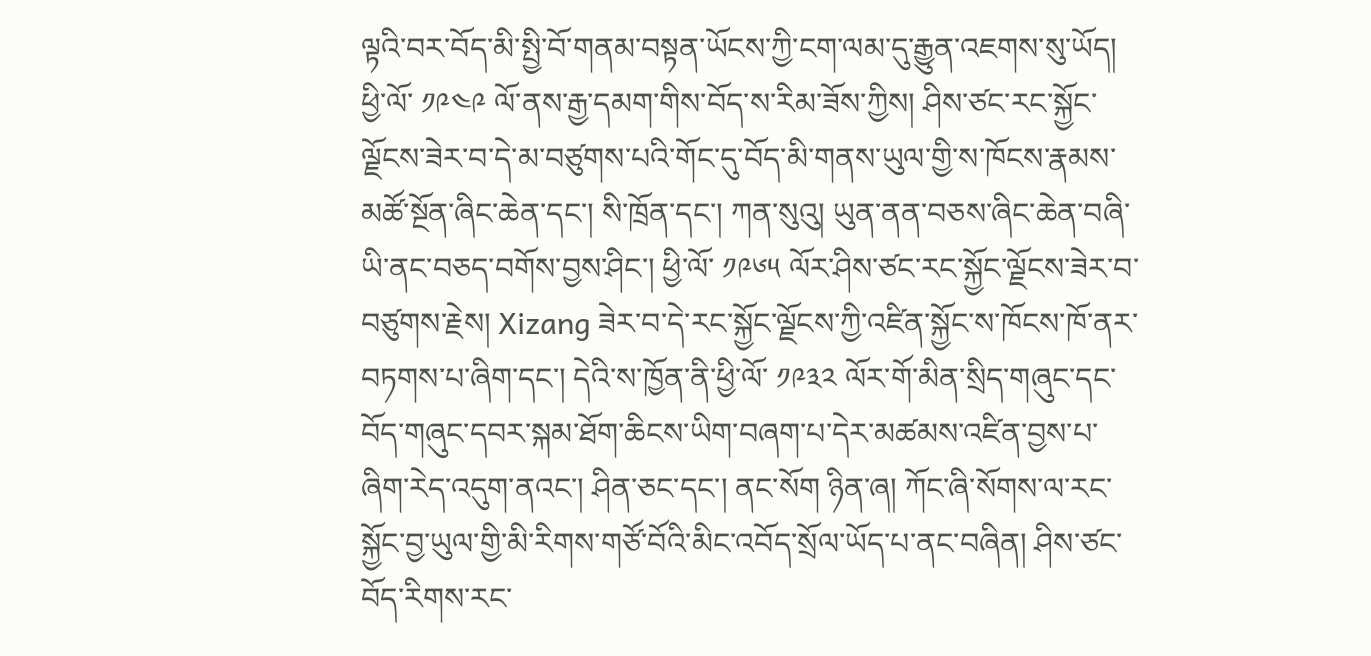ལྟའི་བར་བོད་མི་སྤྱི་བོ་གནམ་བསྟན་ཡོངས་ཀྱི་ངག་ལམ་དུ་རྒྱུན་འཇགས་སུ་ཡོད།
ཕྱི་ལོ་ ༡༩༤༩ ལོ་ནས་རྒྱ་དམག་གིས་བོད་ས་རིམ་ཟོས་ཀྱིས། ཤིས་ཙང་རང་སྐྱོང་ལྗོངས་ཟེར་བ་དེ་མ་བཙུགས་པའི་གོང་དུ་བོད་མི་གནས་ཡུལ་གྱི་ས་ཁོངས་རྣམས་མཚོ་སྔོན་ཞིང་ཆེན་དང་། སི་ཁྲོན་དང་། ཀན་སུའུ། ཡུན་ནན་བཅས་ཞིང་ཆེན་བཞི་ཡི་ནང་བཅད་བགོས་བྱས་ཤིང་། ཕྱི་ལོ་ ༡༩༦༥ ལོར་ཤིས་ཙང་རང་སྐྱོང་ལྗོངས་ཟེར་བ་བཙུགས་རྗེས། Xizang ཟེར་བ་དེ་རང་སྐྱོང་ལྗོངས་ཀྱི་འཛིན་སྐྱོང་ས་ཁོངས་ཁོ་ནར་བཏགས་པ་ཞིག་དང་། དེའི་ས་ཁྱོན་ནི་ཕྱི་ལོ་ ༡༩༣༢ ལོར་གོ་མིན་སྲིད་གཞུང་དང་བོད་གཞུང་དབར་སྐམ་ཐོག་ཆིངས་ཡིག་བཞག་པ་དེར་མཚམས་འཛིན་བྱས་པ་ཞིག་རེད་འདུག་ནའང་། ཤིན་ཅང་དང་། ནང་སོག ཉིན་ཞ། ཀོང་ཞི་སོགས་ལ་རང་སྐྱོང་བྱ་ཡུལ་གྱི་མི་རིགས་གཙོ་བོའི་མིང་འབོད་སྲོལ་ཡོད་པ་ནང་བཞིན། ཤིས་ཙང་བོད་རིགས་རང་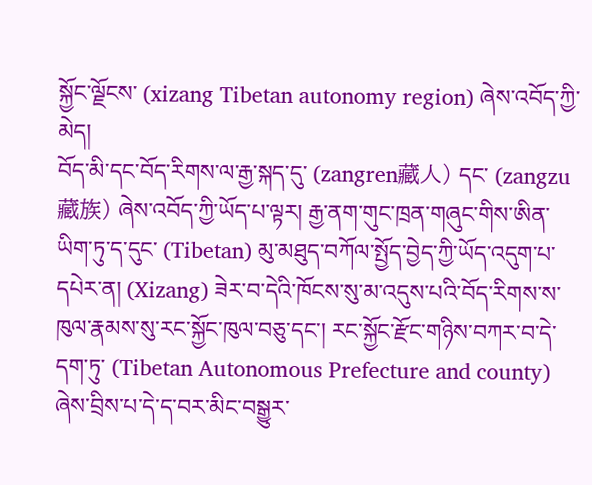སྐྱོང་ལྗོངས་ (xizang Tibetan autonomy region) ཞེས་འབོད་ཀྱི་མེད།
བོད་མི་དང་བོད་རིགས་ལ་རྒྱ་སྐད་དུ་ (zangren藏人) དང་ (zangzu 藏族) ཞེས་འབོད་ཀྱི་ཡོད་པ་ལྟར། རྒྱ་ནག་གུང་ཁྲན་གཞུང་གིས་ཨིན་ཡིག་ཏུ་ད་དུང་ (Tibetan) མུ་མཐུད་བཀོལ་སྤྱོད་བྱེད་ཀྱི་ཡོད་འདུག་པ་དཔེར་ན། (Xizang) ཟེར་བ་དེའི་ཁོངས་སུ་མ་འདུས་པའི་བོད་རིགས་ས་ཁུལ་རྣམས་སུ་རང་སྐྱོང་ཁུལ་བཅུ་དང་། རང་སྐྱོང་རྫོང་གཉིས་བཀར་བ་དེ་དག་ཏུ་ (Tibetan Autonomous Prefecture and county) ཞེས་བྲིས་པ་དེ་ད་བར་མིང་བསྒྱུར་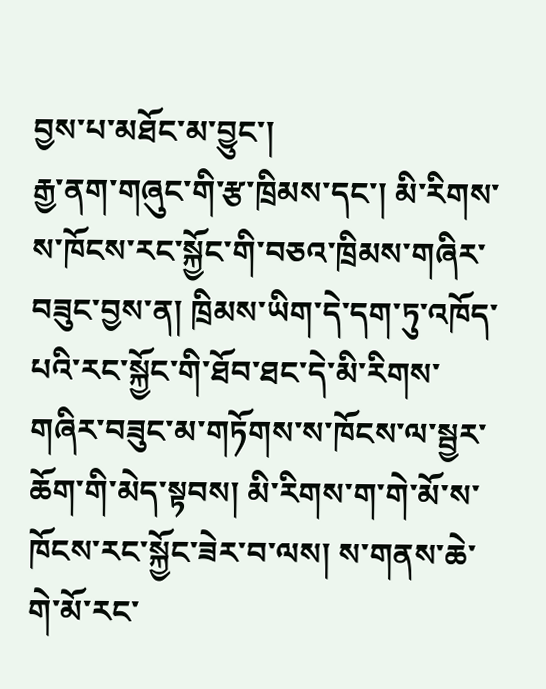བྱས་པ་མཐོང་མ་བྱུང་།
རྒྱ་ནག་གཞུང་གི་རྩ་ཁྲིམས་དང་། མི་རིགས་ས་ཁོངས་རང་སྐྱོང་གི་བཅའ་ཁྲིམས་གཞིར་བཟུང་བྱས་ན། ཁྲིམས་ཡིག་དེ་དག་ཏུ་འཁོད་པའི་རང་སྐྱོང་གི་ཐོབ་ཐང་དེ་མི་རིགས་གཞིར་བཟུང་མ་གཏོགས་ས་ཁོངས་ལ་སྦྱར་ཆོག་གི་མེད་སྟབས། མི་རིགས་ག་གེ་མོ་ས་ཁོངས་རང་སྐྱོང་ཟེར་བ་ལས། ས་གནས་ཆེ་གེ་མོ་རང་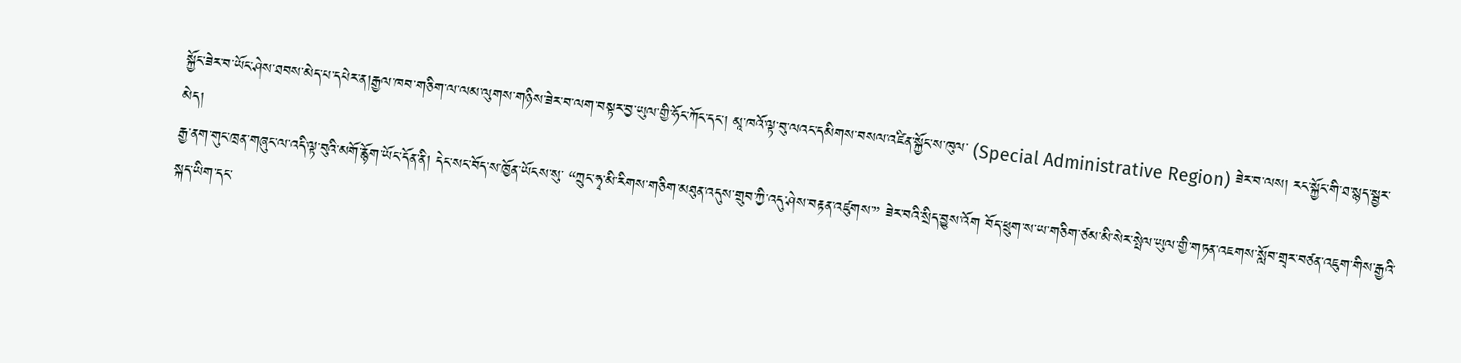སྐྱོང་ཟེར་བ་ཡོང་ཤེས་ཐབས་མེད་པ་དཔེར་ན།རྒྱལ་ཁབ་གཅིག་ལ་ལམ་ལུགས་གཉིས་ཟེར་བ་ལག་བསྟར་བྱ་ཡུལ་གྱི་ཧོང་ཀོང་དང་། མཱ་ཁའོ་ལྟ་བུ་ལའང་དམིགས་བསལ་འཛིན་སྐྱོང་ས་ཁུལ་ (Special Administrative Region) ཟེར་བ་ལས། རང་སྐྱོང་གི་ཐ་སྙད་སྦྱར་མེད།
རྒྱ་ནག་གུང་ཁྲན་གཞུང་ལ་འདི་ལྟ་བུའི་མགོ་རྙོག་ཡོང་དོན་ནི། དེང་སང་བོད་ས་ཁྱོན་ཡོངས་སུ་ “ཀྲུང་ཧྭ་མི་རིགས་གཅིག་མཐུན་འདུས་གྲུབ་ཀྱི་འདུ་ཤེས་བརྟན་འཛུགས་” ཟེར་བའི་སྲིད་བྱུས་འོག བོད་ཕྲུག་ས་ཡ་གཅིག་ཙམ་མི་སེར་སྤེལ་ཡུལ་གྱི་གཏན་འཇགས་སློབ་གྲྭར་བཙན་འཇུག་གིས་རྒྱའི་སྐད་ཡིག་དང་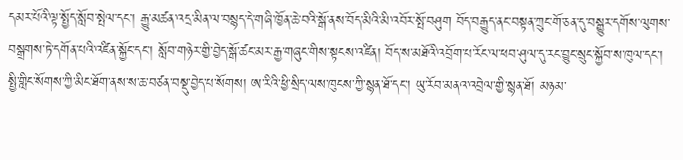དམར་པོའི་ལྟ་སྤྱོད་སློབ་སྤེལ་དང་། རྒྱུ་མཚན་འདྲ་མིན་ལ་བསྙད་དེ་གཞི་ཁྱོན་ཆེ་བའི་སྒོ་ནས་བོད་མིའི་མི་འབོར་སྤོ་བཤུག བོད་བརྒྱུད་ནང་བསྟན་ཀྲུང་གོ་ཅན་དུ་བསྒྱུར་དགོས་ལུགས་བསྒྲགས་ཏེ་དགོན་པའི་འཛིན་སྐྱོང་དང་། སློབ་གཉེར་གྱི་བྱེད་སྒོ་ཚང་མར་རྒྱ་གཞུང་གིས་སྟངས་འཛིན། བོད་ས་མཐོའི་འབྲོག་པ་རོང་ལ་ཕབ་ཤུལ་དུ་རང་བྱུང་སྲུང་སྐྱོབ་ས་ཁུལ་དང་། སྤྱི་གླིང་སོགས་ཀྱི་མིང་ཐོག་ནས་ས་ཆ་བཙན་བསྡུ་བྱེད་པ་སོགས། ཨ་རིའི་ཕྱི་སྲིད་ལས་ཁུངས་ཀྱི་སྙན་ཐོ་དང་། ཡུ་རོབ་མནའ་འབྲེལ་གྱི་སྙན་ཐོ། མཉམ་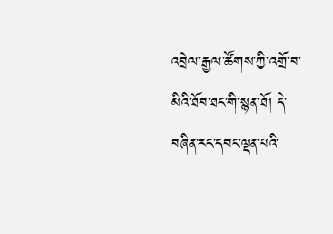འབྲེལ་རྒྱལ་ཚོགས་ཀྱི་འགྲོ་བ་མིའི་ཐོབ་ཐང་གི་སྙན་ཐོ། དེ་བཞིན་རང་དབང་ལྡན་པའི་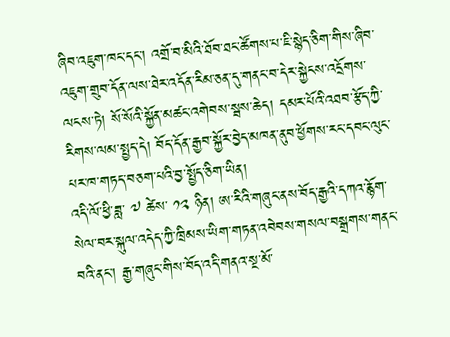ཞིབ་འཇུག་ཁང་དང་། འགྲོ་བ་མིའི་ཐོབ་ཐང་ཚོགས་པ་ཇི་སྙེད་ཅིག་གིས་ཞིབ་འཇུག་གྲུབ་དོན་ལས་ཐེར་འདོན་རིམ་ཅན་དུ་གནང་བ་དེར་སྐྱེངས་འདྲོགས་ལངས་ཏེ། སོ་སོའི་སྐྱོན་མཚང་འགེབས་སྦས་ཆེད། དམར་པོའི་འཐབ་རྩོད་ཀྱི་རིགས་ལམ་སྤྱད་དེ། བོད་དོན་རྒྱབ་སྐྱོར་བྱེད་མཁན་ནུབ་ཕྱོགས་རང་དབང་ལུང་པར་ཁ་གཏད་བཅག་པའི་བྱ་སྤྱོད་ཅིག་ཡིན།
འདི་ལོ་ཕྱི་ཟླ་ ༧ ཚེས་ ༡༢ ཉིན། ཨ་རིའི་གཞུང་ནས་བོད་རྒྱའི་དཀའ་རྙོག་སེལ་བར་སྐུལ་འདེད་ཀྱི་ཁྲིམས་ཡིག་གཏན་འབེབས་གསལ་བསྒྲགས་གནང་བའི་ནང་། རྒྱ་གཞུང་གིས་བོད་འདི་གནའ་སྔ་མོ་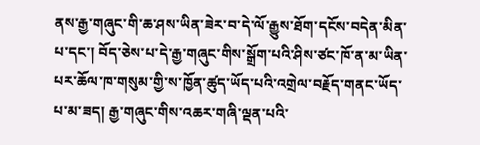ནས་རྒྱ་གཞུང་གི་ཆ་ཤས་ཡིན་ཟེར་བ་དེ་ལོ་རྒྱུས་ཐོག་དངོས་བདེན་མིན་པ་དང་། བོད་ཅེས་པ་དེ་རྒྱ་གཞུང་གིས་སྒྲོག་པའི་ཤིས་ཙང་ཁོ་ན་མ་ཡིན་པར་ཆོལ་ཁ་གསུམ་གྱི་ས་ཁྱོན་ཚུད་ཡོད་པའི་འགྲེལ་བརྗོད་གནང་ཡོད་པ་མ་ཟད། རྒྱ་གཞུང་གིས་འཆར་གཞི་ལྡན་པའི་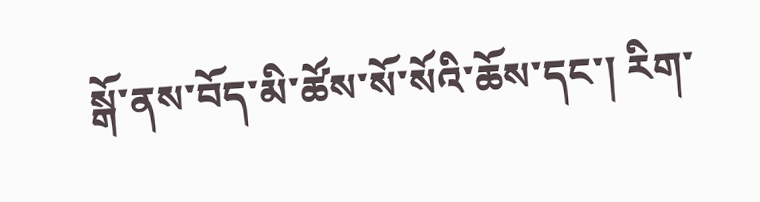སྒོ་ནས་བོད་མི་ཚོས་སོ་སོའི་ཆོས་དང་། རིག་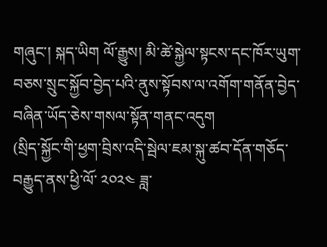གཞུང་། སྐད་ཡིག ལོ་རྒྱུས། མི་ཚེ་སྐྱེལ་སྟངས་དང་ཁོར་ཡུག་བཅས་སྲུང་སྐྱོབ་བྱེད་པའི་ནུས་སྟོབས་ལ་འགོག་གནོན་བྱེད་བཞིན་ཡོད་ཅེས་གསལ་སྟོན་གནང་འདུག
(སྲིད་སྐྱོང་གི་ཕྱག་བྲིས་འདི་སྦེལ་ཇམ་སྐུ་ཚབ་དོན་གཅོད་བརྒྱུད་ནས་ཕྱི་ལོ་ ༢༠༢༤ ཟླ་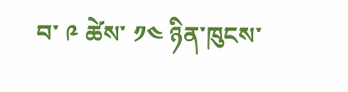བ་ ༩ ཚེས་ ༡༤ ཉིན་ཁུངས་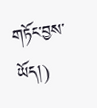གཏོང་བྱས་ཡོད།)